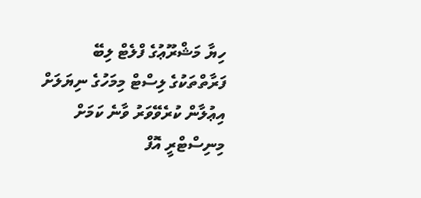ހިޔާ މަޝްރޫޢުގެ ފްލެޓް ލިބޭ ފަރާތްތަކުގެ ލިސްޓް މިމަހުގެ ނިޔަލަށް އިޢުލާން ކުރެވޭވަރު ވާނެ ކަމަށް މިނިސްޓްރީ އޮފް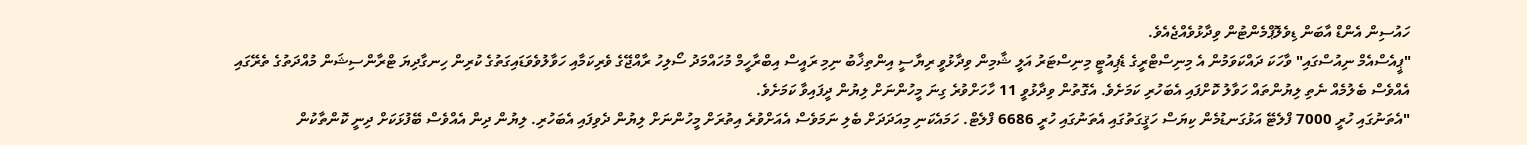ހައުސިން އެންޑް އާބަން ޑިވެލޮޕްމެންޓުން ވިދާޅުވެއްޖެއެވެ.
"ޕީއެސްއެމް ނިއުސްގައި" ވާހަކަ ދައްކަވަމުން އެ މިނިސްޓްރީގެ ޑެޕިއުޓީ މިނިސްޓަރު އަލީ ޝާމިން ވިދާޅުވީ ރިޔާސީ އިންތިޚާބު ނިމި ރައީސް އިބްރާހީމް މުހައްމަދު ސޯލިހު ރާއްޖޭގެ ވެރިކަމާއި ހަވާލުވެވަޑައިގަތުގެ ކުރިން ހިނގާދިޔަ ޓްރާންސިޝަން މުއްދަތުގެ ތެރޭގައި އެއްވެސް ބެލުމެއް ނެތި ލިޔުންތައް ހަވާލު ކޮށްފައި އެބަހުރި ކަމަށެވެ. އެގޮތުން ވިދާޅުވީ 11 ހާހަށްވުރެ ގިނަ މީހުންނަށް ލިޔުން ދީފައިވާ ކަމަށެވެ.
"އެތަނުގައި ހުރީ 7000 ފްލެޓޭ އަޅުގަނޑުމެން ކިޔަސް ހަޤީގަތުގައި އެތަނުގައި ހުރީ 6686 ފްލެޓް. ހަމައެކަނި މިއަދަދަށް ބެލި ނަމަވެސް އެއަށްވުރެ އިތުރަށް މީހުންނަށް ލިޔުން ދެވިފައި އެބަހުރި. ލިޔުން ދިން އެއްވެސް ބޭފުޅަކަށް ދިނީ ކޮންތާކުން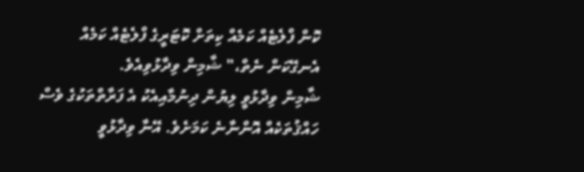ކޮން ފްލެޓެއް ކަމެއް ކިތަށް ކޮޓަރީގެ ފްލެޓެއް ކަމެއް އެނގޭކަން ނެތް،" ޝާމިން ވިދާޅުވިއެވެ.
ޝާމިން ވިދާޅުވީ ލިޔުން ދިނުމާއިއެކު އެ ފަރާތްތަކުގެ ވެސް ހައްޤުތަކެއް އޮންނާނެ ކަމަށެވެ. އޭނާ ވިދާޅުވީ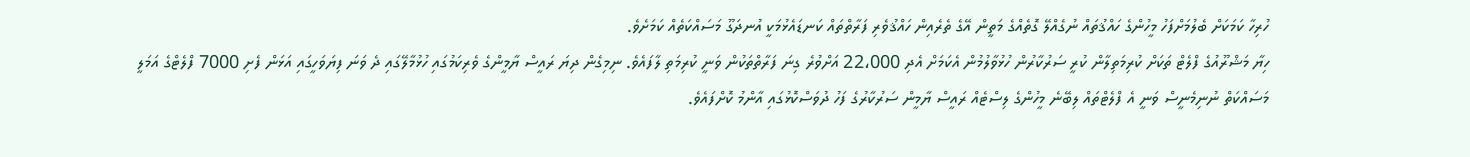ހުރިހާ ކަމަކަށް ބެލުމަށްފަހު މީހުންގެ ހައްޤުތައް ނުގެއްލޭ ގޮތެއްގެ މަތީން އޭގެ ތެރެއިން ހައްޤުވެރި ފަރާތްތައް ކަނޑައެޅުމަކީ އުނދަގޫ މަސައްކަތެއް ކަމަށެވެ.
ހިޔާ މަޝްރޫއުގެ ފްލެޓް ތަކަށް ކުރިމަތިލާން ކުރީ ސަރުކާރުން ހުޅުވާލުމުން އެކަމަށް އެދި 22،000 އަށްވުރެ ގިނަ ފަރާތްތަކުން ވަނީ ކުރިމަތި ލާފައެވެ. ނިމިގެން ދިޔަ ރައީސް ޔާމީންގެ ވެރިކަމުގައި ހުޅުމާލޭގައި ދެ ވަނަ ފިޔަވަހީގައި އަޅަން ފެށި 7000 ފްލެޓްގެ އަމަލީ މަސައްކަތް ނުނިމެނީސް ވަނީ އެ ފްލެޓްތައް ލިބޭނެ މީހުންގެ ލިސްޓެއް ރައީސް ޔާމީން ސަރުކާރުގެ ފަހު ދުވަސްކޮޅުގައި އާންމު ކޮށްފައެވެ.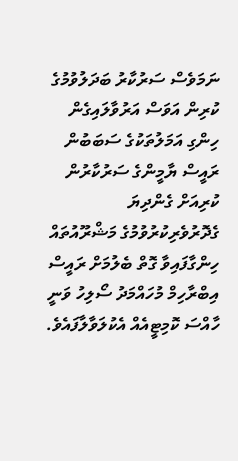ނަމަވެސް ސަރުކާރު ބަދަލުވުމުގެ ކުރިން އަވަސް އަރުވާލައިގެން ހިންގި އަމަލުތަކުގެ ސަބަބުން ރައީސް ޔާމީންގެ ސަރުކާރުން ކުރިއަށް ގެންދިޔަ ގެދޮރުވެރިކުރުވުމުގެ މަޝްރޫއުތައް ހިންގާފައިވާ ގޮތް ބެލުމަށް ރައީސް އިބްރާހިމް މުހައްމަދު ސޯލިހު ވަނީ ހާއްސަ ކޮމިޓީއެއް އެކުލަވާލާފައެވެ.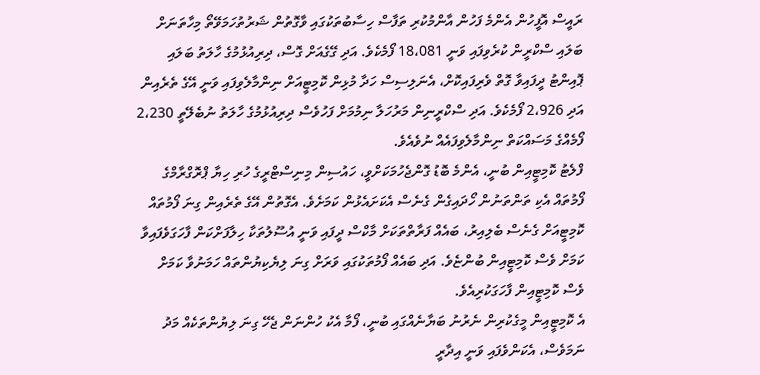ރައީސް އޮފީހުން އެންމެ ފަހުން އާންމުކުރި ތަފާސް ހިސާބުތަކުގައި ވާގޮތުން ޝަރުތުހަމަވޭތޯ މިހާތަނަށް ބަލައި ސްކްރީން ކުރެވިފައި ވަނީ 18،081 ފޯމެކެވެ. އަދި ގޭގެއަށް ގޮސް، ދިރިއުޅުމުގެ ހާލަތު ބަލައި ޕޮއިންޓު ދީފައިވާ ގޮތް ވެރިފައިކޮށް، އެނަލިސިސް ހަދާ މުޅިން ކޮމިޓީއަށް ނިންމާލެވިފައި ވަނީ އޭގެ ތެރެއިން އަދި 2،926 ފޯމެކެވެ. އަދި ސްކްރީނިން މަރުހަލާ ނިމުމަށް ފަހުވެސް ދިރިއުޅުމުގެ ހާލަތު ނުބެލޭތީ 2،230 ފޯމެއްގެ މަސައްކަތް ނިންމާލެވިފައެއް ނުވެއެވެ.
ފްލެޓު ކޮމިޓީއިން ބުނީ، އެންމެ ބޮޑު ގޮންޖެހުމަކަށްވީ، ހައުސިން މިނިސްޓްރީގެ ހުރި ހިޔާ ޕްރޮގްރާމްގެ ފޯމުތައް އެކި ތަންތަނުން ހޯދައިގެން ގެނެސް އެކަށައެޅުން ކަމަށެވެ. އެގޮތުން އޭގެ ތެރެއިން ގިނަ ފޯމުތައް ކޮމިޓީއަށް ގެނެސް ބެލިއިރު، ބައެއް ފަރާތްތަކަށް މާކްސް ދީފައި ވަނީ އުސޫލުތަކާ ހިލާފަށްކަން ފާހަގަވެފައިވާ ކަމަށް ވެސް ކޮމިޓީއިން ބުންޏެވެ. އަދި ބައެއް ފޯމުތަކުގައި ވަރަށް ގިނަ ލިޔެކިޔުންތައް ހަމަނުވާ ކަމަށް ވެސް ކޮމިޓީއިން ފާހަގަކުރިއެވެ.
އެ ކޮމިޓީއިން މީގެކުރިން ނެރުނު ބަޔާނެއްގައި ބުނީ، ފޯމާ އެކު ހުންނަން ޖެހޭ ގިނަ ލިޔުންތަކެއް މަދު ނަމަވެސް، އެކަންވެފައި ވަނީ އިދާރީ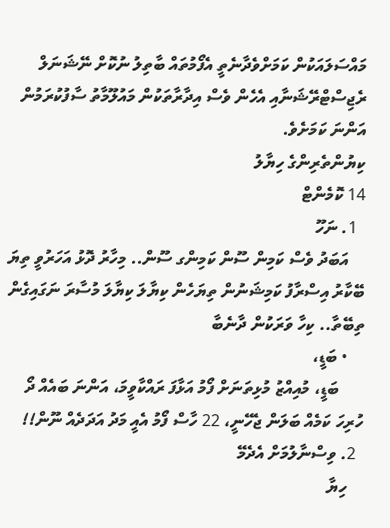މައްސަލައަކުން ކަމަށްވެދާނެތީ އެފޯމުތައް ބާތިލު ނުކޮށް ނޭޝަނަލް ރެޖިސްޓްރޭޝަނާއި އެހެން ވެސް އިދާރާތަކުން މައުލޫމާތު ސާފުކުރަމުން އަންނަ ކަމަށެވެ.
ކިޔުންތެރިންގެ ހިޔާލު
14 ކޮމެންޓް
  1. ނަހޫ
    އަބަދު ވެސް ކަމިން ސޫން ކަމިންގ ސޫން.. މިހާރު ދޮޅު އަހަރުވީ ތިޔަ ބޭކާރު އިސްރާފު ކަމިޝަނުން ތިޔަހެން ކިޔާލަ ކިޔާލަ މުސާރަ ނަގައިގެން ތިބޭތާ.. ކިހާ ވަރަކުން ދާނެބާ
    • ބަޑީ،
      ބަޑީ، މުއިއްޒު މުޅިތަނަށް ފޯމު އަޅާފަ ރައްކާވީމަ، އަންނަ ބައެއް ދޯ ހުރިހަ ކަމެއް ބަލަން ޖެހޭނީ، 22 ހާސް ފޯމު އެއީ މަދު އަދަދެއް ނޫން!!
  2. ވިސްނާލުމަށް އެދެމޭ
    ހިޔާ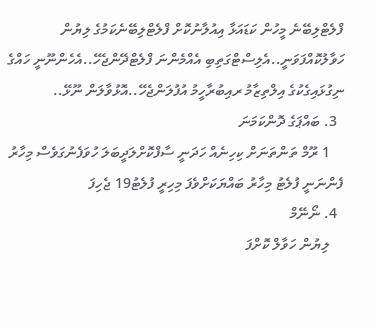ފްލެޓްލިބޭނެ މީހުން ކަޑައަޅާ އިއުލާނުކޮށް ފްލެޓްލިބޭނެކަމުގެ ލިޔުން ހަވާލުކޮއްފަވަނީ..އެލިސްޓްގަތިބި އެއްމެންނަ ފްލެޓްދޭންޖެހޭ..އެހެންނޫނީ ހައްގެ ނިގުޅައިގެކުގެ އިލްތިޒާމު ރއިބުރާހީމު އުފުލަންޖެހޭ..އޮޅުވާލަން ނޫޅޭ..
  3. ބައްޕަގެ ދޮންކަމަނަ
    1 ރޫމް ތަންތަނަށް ކިހިނެއް ހަދަނީ ސާފްކޮށްލަދީބަލަ ހުވަފެނުގަވެސް މިހާރު ފެންނަނީ ފުލެޓު މިހާރު ބައްޔަކަށްވެފަ މިހިރީ ފުލެޓު19 ޖެހިފަ
  4. ނޯނޭމް
    ލިޔުން ހަވާލް ކޮށްފަ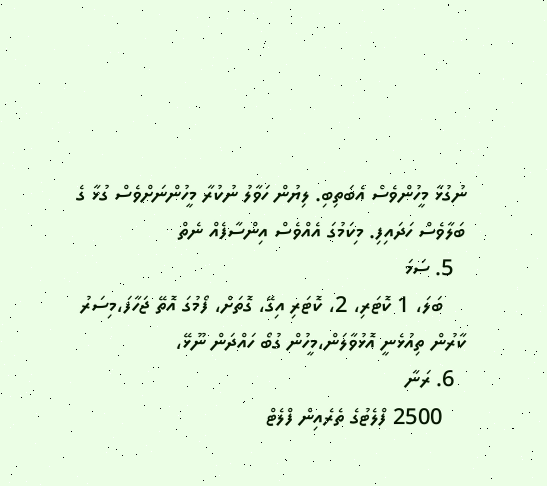ނުގުޅާ މީހުންވެސް އެބަތިބި. ލިޔުން ހަވާލު ނުކުރާ މީހުންނަށްވެސް ގުޅާ ގެ ބަލާވެސް ހަދައިފި. މިކަމުގަ އެއްވެސް އިންސާފެއް ނެތް
  5. ސަމަ
    ބަލަ، 1 ކޮޓަރި، 2، ކޮޓަރި އިގޭ، ގޮތަށް، ފޯމުގަ އޮތޭ ޖަހާފަ،މިސަރު ކާރުން ތިއުޅެނީ އޮޅުވާލަން،މީހުން ގުބޯ ހައްދަން ނޫޅޭ،
  6. ރަނާ
    2500 ފްލެޓުގެ ތެރެއިން ފްލެޓް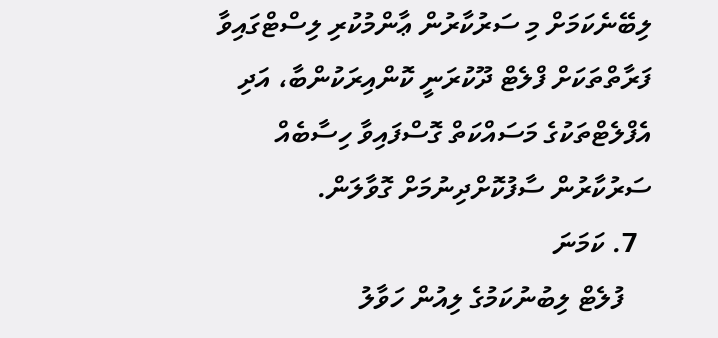ލިބޭނެކަމަށް މި ސަރުކާރުން ޢާންމުކުރި ލިސްޓްގައިވާ ފަރާތްތަކަށް ފްލެޓް ދޫކުރަނީ ކޮންއިރަކުންބާ، އަދި އެފްލެޓްތަކުގެ މަސައްކަތް ގޮސްފައިވާ ހިސާބެއް ސަރުކާރުން ސާފުކޮށްދިނުމަށް ގޮވާލަން.
  7. ކަމަނަ
    ފުލެޓް ލިބުނުކަމުގެ ލިއުން ހަވާލު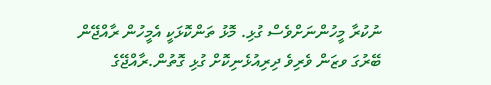ނުކުރާ މީހުންނަށްވެސް ގުޅި. މޮޅު ތަންކޮޅަކީ އެމީހުން ރާއްޖޭން ބޭރުގަ ވޒަން ވެރިވެ ދިރިއުޅެނިކޮށް ގުޅި ގޮތުން.ރާއްޖޭގެ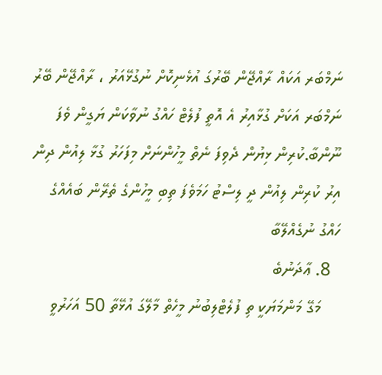ނަމްބަރ އަކައް ރާއްޖޭން ބޭރުގަ އުޅެނިކޮށް ނުގުޅޭއަރު ، ރާއްޖޭން ބޭރު ނަމްބަރ އަކަށް ގުޅާއިރު އެ އޮތީ ފުލެޓް ހައްގު ނުވާކަން ޔަގީން ވެފަ ނޫންބާ.ކުރިން ޅިޔުން ދެވިފަ ނެތް މީހުންނަށް މިފަހަރު ގުޅާ ލިއުން ދިން އިރު ކުރިން ލިއުން ދީ ލިސްޓު ހަމަވެފަ ތިބި މީހުންގެ ތެރޭން ބައެއްގެ ހައްގު ނުގެއްލޭބާ
  8. ޢާދަނުބެ
    މަގޭ މަންމަޔަކީ ތި ފުލެޓްލިބުނު މީހެތް މާލޭގަ އުޅޭތާ 50 އަހަރުވީ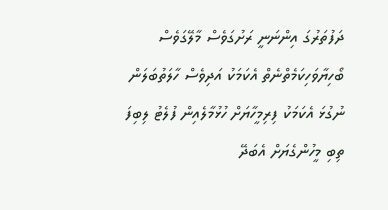ދަފުތަރުގަ އިންނަނީ ރަށުގަވެސް މާލޭގަވެސް ބޯހިޔާވަހިކަމެތްނެތް އެކަމަކު އަދިވެސް ހާލަތުބަލަން ނުގުޅަ އެކަމަކު ފިރިމީހާޔަށް ހުޅުމާލެއިން ފުލެޓު ލިބިފަ ތިބި މީހުންގެޔަށް އެބަދޭ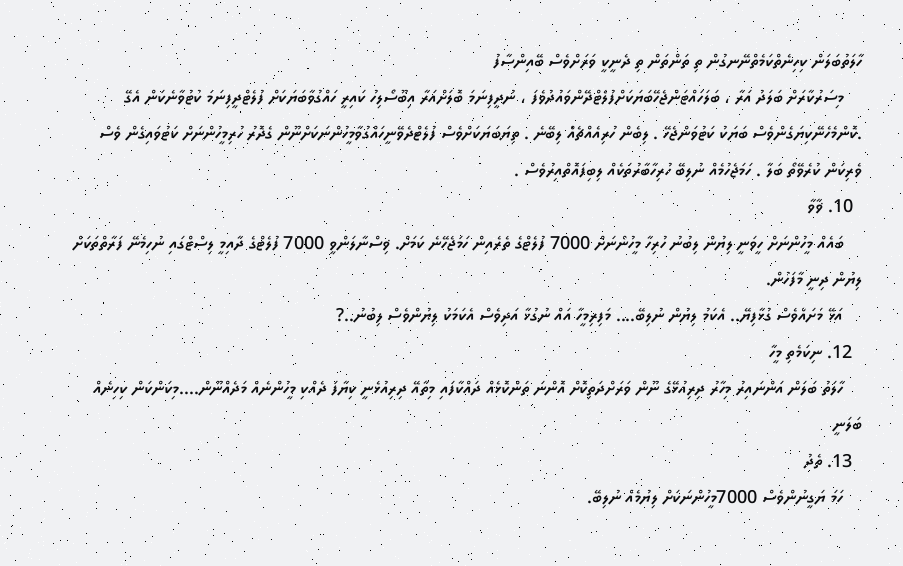ހާލަތުބަލަން ކިހިނެތްކަމެތްނޭނގުން ތި ތަންތަން ތި ދެނީކީ ވަރަށްވެސް ބޭއިންސާފު
    މިސަރުކާރަށް ބަލަދު އަރާ ، ބަލަހައްޓަންޖެހޭބަޔަކަށްފުލެޓްދޭންވައުދުވެފަ ، ނުދީފިނަމަ ބޮލަށްއަރާ އިބޫސޯލިހު ކައިރީ ހައްގުވާބަޔަކަށް ފުލެޓްދީފިނަމަ ކުޓުވާނެކަން އެގޭ .ކޮންމެހެނޭކިޔަގެންވެސް ބަޔަކު ކަޓުވަންޖެހޭ . ލިބެން ހުރިއެއްޗެއް ލިބޭނެ . ތިޔަބަޔަކަށްވެސް ފުލެޓްދެވޭނީހައްގުވާމީހުންނަކަށްނޫން ގެދޮރު ހުރިމީހުންނަށް ކަޓުވައިގެން ވެސް ވެރިކަން ކުރެވޭތޯ ބަލާ . ހަމަޖެހުމެއް ނުލިބޭ ހުރިހާބާރުތަކެއް ލިބިފައޮތްއިރުވެސް .
  10. ޥާވާ
    ބައެއް މީހުންނަށް ހީވަނީ ލިޔުން ލިބުނު ހުރިހާ މީހުންނަށް 7000 ފުލެޓްގެ ތެރެއިން ހަމަޖެހޭނެ ކަމަށް. ޥިސްނާލަންވީ 7000 ފުލެޓްގެ ދާއިމީ ލިސްޓްގައި ނުހިމެނޭ ފަރާތްތަކަށް ލިޔުން ދިނީ މާފަހުން.
    އަޅޭ މަށައްވެސް ގުޅާފިޔޭ.. އެކަމު ލިޔުން ނުލިބޭ.... މަފިރިމީހާ އައް ނުގުޅާ އަދިވެސް އެކަމަކު ލިޔުންވެސް ލިބުނު..?
  12. ނިކަމެތި މީހާ
    ހާލަތު ބަލަން އަންނައިރު މިހާރު ދިރިއުޅޭގެ ނޫން ވަރަށްދަތިކޮށް އޮންނަ ތަންކޮޅެއް ދައްކާފައި މިތާއޭ ދިރިއުޅެނީ ކިޔާފަ ދެއްކި މީހުންނެއް މަދެއްނޫން....މިކަންކަން ކިހިނެއް ބަލަނީ
  13. ތެދު
    ހަމަ ޔަގީނުންވެސް 7000މީހުންނަކަށް ލިޔުމެއް ނުލިބޭ.